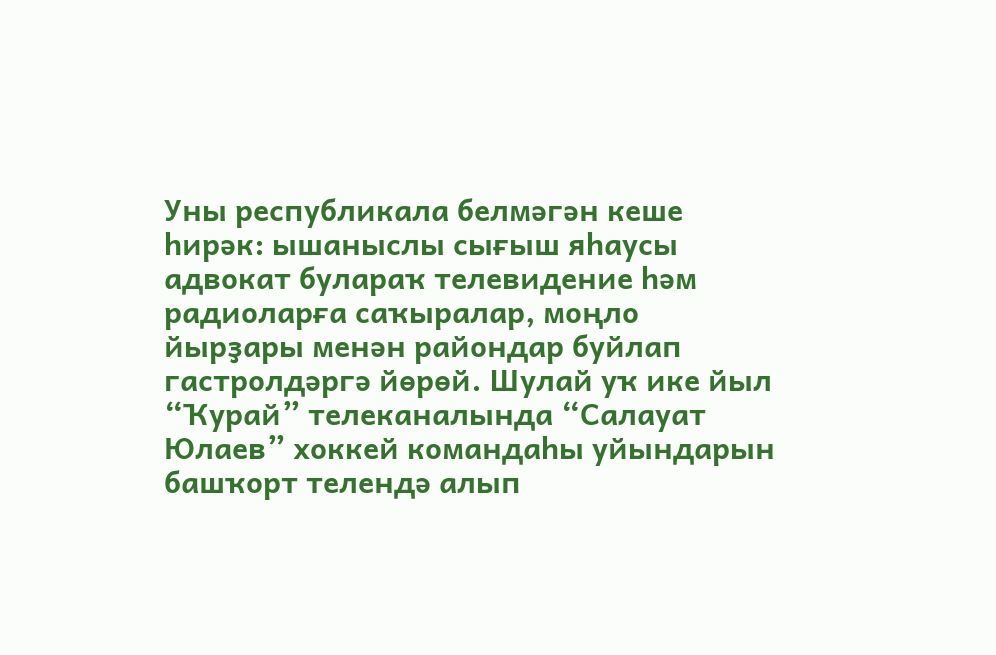Уны республикала белмәгән кеше һирәк: ышаныслы сығыш яһаусы адвокат булараҡ телевидение һәм радиоларға саҡыралар, моңло йырҙары менән райондар буйлап гастролдәргә йөрөй. Шулай уҡ ике йыл “Ҡурай” телеканалында “Салауат Юлаев” хоккей командаһы уйындарын башҡорт телендә алып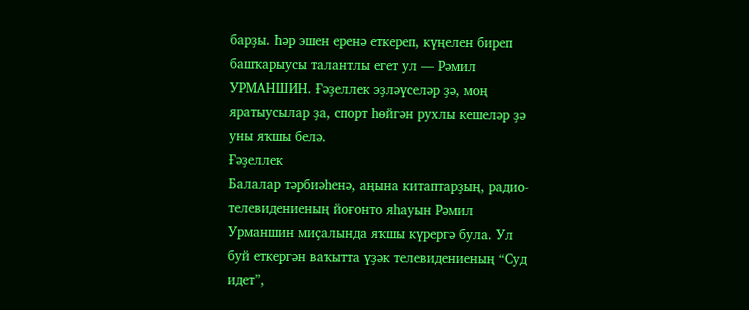барҙы. Һәр эшен еренә еткереп, күңелен биреп башҡарыусы талантлы егет ул — Рәмил УРМАНШИН. Ғәҙеллек эҙләүселәр ҙә, моң яратыусылар ҙа, спорт һөйгән рухлы кешеләр ҙә уны яҡшы белә.
Ғәҙеллек
Балалар тәрбиәһенә, аңына китаптарҙың, радио-телевидениеның йоғонто яһауын Рәмил Урманшин миҫалында яҡшы күрергә була. Ул буй еткергән ваҡытта үҙәк телевидениеның “Суд идет”,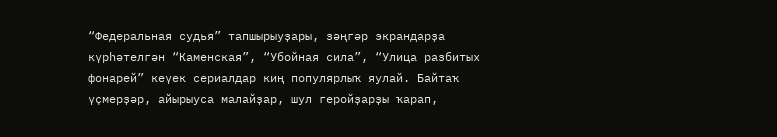“Федеральная судья” тапшырыуҙары, зәңгәр экрандарҙа күрһәтелгән “Каменская”, “Убойная сила”, “Улица разбитых фонарей” кеүек сериалдар киң популярлыҡ яулай. Байтаҡ үҫмерҙәр, айырыуса малайҙар, шул геройҙарҙы ҡарап,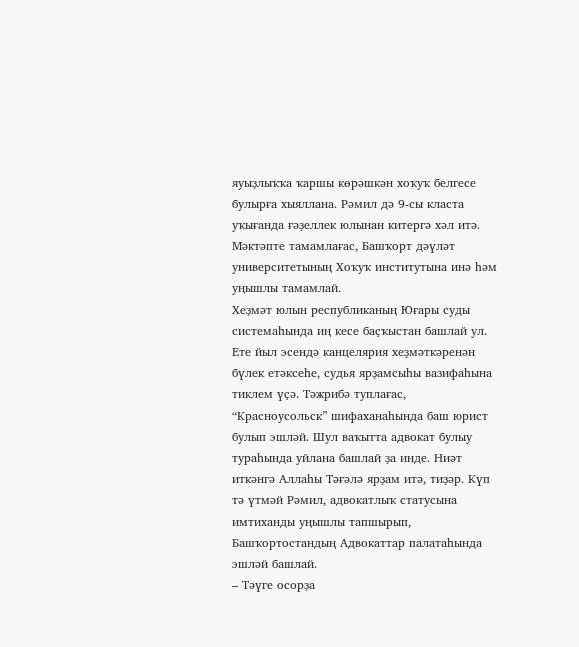яуыҙлыҡҡа ҡаршы көрәшкән хоҡуҡ белгесе булырға хыяллана. Рәмил дә 9-сы класта уҡығанда ғәҙеллек юлынан китергә хәл итә. Мәктәпте тамамлағас, Башҡорт дәүләт университетының Хоҡуҡ институтына инә һәм уңышлы тамамлай.
Хеҙмәт юлын республиканың Юғары суды системаһында иң кесе баҫҡыстан башлай ул. Ете йыл эсендә канцелярия хеҙмәткәренән бүлек етәксеһе, судья ярҙамсыһы вазифаһына тиклем үҫә. Тәжрибә туплағас, “Красноусольск” шифаханаһында баш юрист булып эшләй. Шул ваҡытта адвокат булыу тураһында уйлана башлай ҙа инде. Ниәт иткәнгә Аллаһы Тәғәлә ярҙам итә, тиҙәр. Күп тә үтмәй Рәмил, адвокатлыҡ статусына имтиханды уңышлы тапшырып, Башҡортостандың Адвокаттар палатаһында эшләй башлай.
– Тәүге осорҙа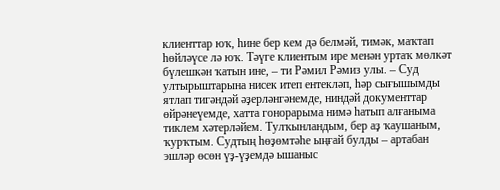клиенттар юҡ, һине бер кем дә белмәй, тимәк, маҡтап һөйләүсе лә юҡ. Тәүге клиентым ире менән уртаҡ мөлкәт бүлешкән ҡатын ине, – ти Рәмил Рәмиз улы. – Суд ултырыштарына нисек итеп ентекләп, һәр сығышымды ятлап тигәндәй әҙерләнгәнемде, ниндәй документтар өйрәнеүемде, хатта гонорарыма нимә һатып алғаныма тиклем хәтерләйем. Тулҡынландым, бер аҙ ҡаушаным, ҡурҡтым. Судтың һөҙөмтәһе ыңғай булды – артабан эшләр өсөн үҙ-үҙемдә ышаныс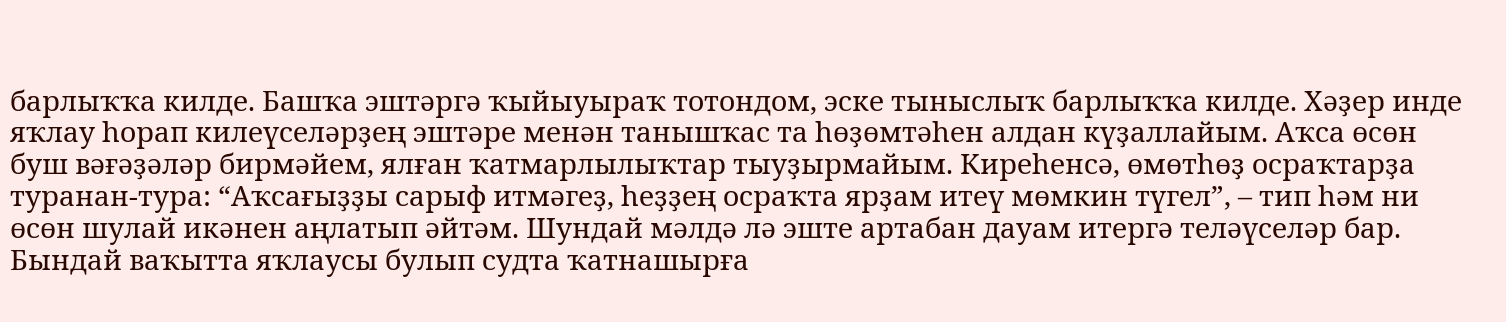барлыҡҡа килде. Башҡа эштәргә ҡыйыуыраҡ тотондом, эске тыныслыҡ барлыҡҡа килде. Хәҙер инде яҡлау һорап килеүселәрҙең эштәре менән танышҡас та һөҙөмтәһен алдан күҙаллайым. Аҡса өсөн буш вәғәҙәләр бирмәйем, ялған ҡатмарлылыҡтар тыуҙырмайым. Киреһенсә, өмөтһөҙ осраҡтарҙа туранан-тура: “Аҡсағыҙҙы сарыф итмәгеҙ, һеҙҙең осраҡта ярҙам итеү мөмкин түгел”, – тип һәм ни өсөн шулай икәнен аңлатып әйтәм. Шундай мәлдә лә эште артабан дауам итергә теләүселәр бар. Бындай ваҡытта яҡлаусы булып судта ҡатнашырға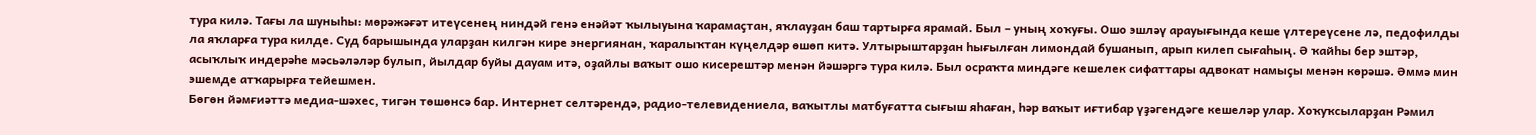тура килә. Тағы ла шуныһы: мөрәжәғәт итеүсенең ниндәй генә енәйәт ҡылыуына ҡарамаҫтан, яҡлауҙан баш тартырға ярамай. Был – уның хоҡуғы. Ошо эшләү арауығында кеше үлтереүсене лә, педофилды ла яҡларға тура килде. Суд барышында уларҙан килгән кире энергиянан, ҡаралыҡтан күңелдәр өшөп китә. Ултырыштарҙан һығылған лимондай бушанып, арып килеп сығаһың. Ә ҡайһы бер эштәр, асыҡлыҡ индерәһе мәсьәләләр булып, йылдар буйы дауам итә, оҙайлы ваҡыт ошо кисерештәр менән йәшәргә тура килә. Был осраҡта миндәге кешелек сифаттары адвокат намыҫы менән көрәшә. Әммә мин эшемде атҡарырға тейешмен.
Бөгөн йәмғиәттә медиа-шәхес, тигән төшөнсә бар. Интернет селтәрендә, радио-телевидениела, ваҡытлы матбуғатта сығыш яһаған, һәр ваҡыт иғтибар үҙәгендәге кешеләр улар. Хоҡуҡсыларҙан Рәмил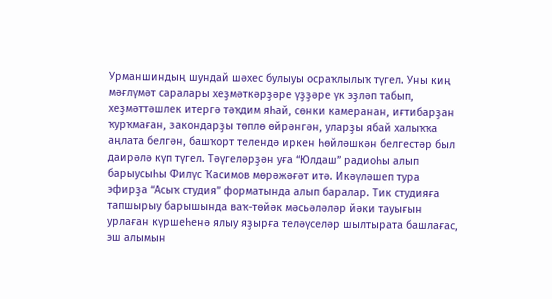Урманшиндың шундай шәхес булыуы осраҡлылыҡ түгел. Уны киң мәғлүмәт саралары хеҙмәткәрҙәре үҙҙәре үк эҙләп табып, хеҙмәттәшлек итергә тәҡдим яһай, сөнки камеранан, иғтибарҙан ҡурҡмаған, закондарҙы төплө өйрәнгән, уларҙы ябай халыҡҡа аңлата белгән, башҡорт телендә иркен һөйләшкән белгестәр был даирәлә күп түгел. Тәүгеләрҙән уға “Юлдаш” радиоһы алып барыусыһы Филүс Ҡасимов мөрәжәғәт итә. Икәүләшеп тура эфирҙа “Асыҡ студия” форматында алып баралар. Тик студияға тапшырыу барышында ваҡ-төйәк мәсьәләләр йәки тауығын урлаған күршеһенә ялыу яҙырға теләүселәр шылтырата башлағас, эш алымын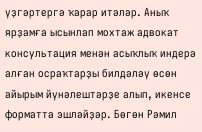үҙгәртергә ҡарар итәләр. Аныҡ ярҙамға ысынлап мохтаж адвокат консультация менән асыҡлыҡ индерә алған осраҡтарҙы билдәләү өсөн айырым йүнәлештәрҙе алып, икенсе форматта эшләйҙәр. Бөгөн Рәмил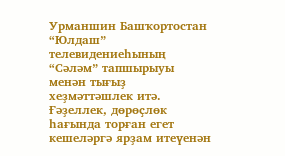Урманшин Башҡортостан “Юлдаш” телевидениеһының “Сәләм” тапшырыуы менән тығыҙ хеҙмәттәшлек итә. Ғәҙеллек, дөрөҫлөк һағында торған егет кешеләргә ярҙам итеүенән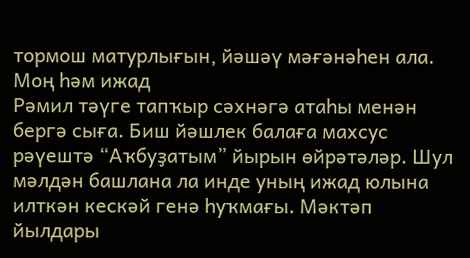тормош матурлығын, йәшәү мәғәнәһен ала.
Моң һәм ижад
Рәмил тәүге тапҡыр сәхнәгә атаһы менән бергә сыға. Биш йәшлек балаға махсус рәүештә “Аҡбуҙатым” йырын өйрәтәләр. Шул мәлдән башлана ла инде уның ижад юлына илткән кескәй генә һуҡмағы. Мәктәп йылдары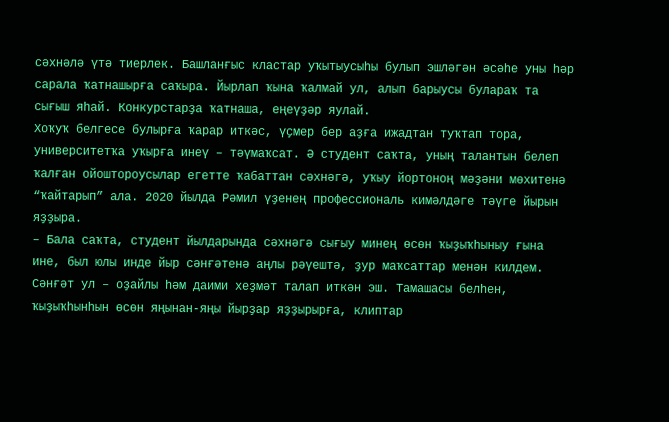сәхнәлә үтә тиерлек. Башланғыс кластар уҡытыусыһы булып эшләгән әсәһе уны һәр сарала ҡатнашырға саҡыра. Йырлап ҡына ҡалмай ул, алып барыусы булараҡ та сығыш яһай. Конкурстарҙа ҡатнаша, еңеүҙәр яулай.
Хоҡуҡ белгесе булырға ҡарар иткәс, үҫмер бер аҙға ижадтан туҡтап тора, университетҡа уҡырға инеү – тәүмаҡсат. Ә студент саҡта, уның талантын белеп ҡалған ойоштороусылар егетте ҡабаттан сәхнәгә, уҡыу йортоноң мәҙәни мөхитенә “ҡайтарып” ала. 2020 йылда Рәмил үҙенең профессиональ кимәлдәге тәүге йырын яҙҙыра.
– Бала саҡта, студент йылдарында сәхнәгә сығыу минең өсөн ҡыҙыҡһыныу ғына ине, был юлы инде йыр сәнғәтенә аңлы рәүештә, ҙур маҡсаттар менән килдем. Сәнғәт ул – оҙайлы һәм даими хеҙмәт талап иткән эш. Тамашасы белһен, ҡыҙыҡһынһын өсөн яңынан-яңы йырҙар яҙҙырырға, клиптар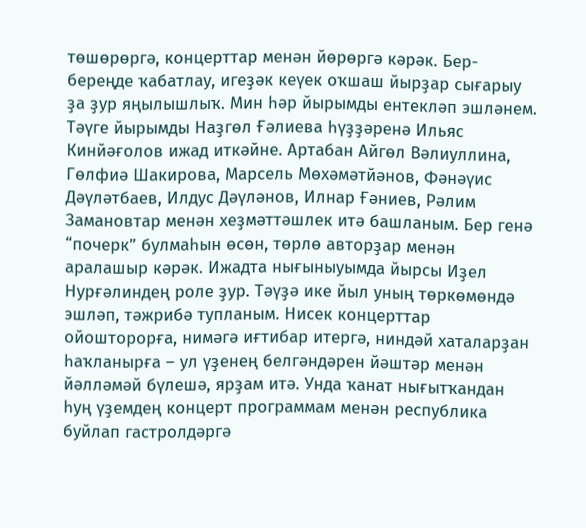төшөрөргә, концерттар менән йөрөргә кәрәк. Бер-береңде ҡабатлау, игеҙәк кеүек оҡшаш йырҙар сығарыу ҙа ҙур яңылышлыҡ. Мин һәр йырымды ентекләп эшләнем. Тәүге йырымды Наҙгөл Ғәлиева һүҙҙәренә Ильяс Кинйәғолов ижад иткәйне. Артабан Айгөл Вәлиуллина, Гөлфиә Шакирова, Марсель Мөхәмәтйәнов, Фәнәүис Дәүләтбаев, Илдус Дәүләнов, Илнар Ғәниев, Рәлим Замановтар менән хеҙмәттәшлек итә башланым. Бер генә “почерк” булмаһын өсөн, төрлө авторҙар менән аралашыр кәрәк. Ижадта нығыныуымда йырсы Иҙел Нурғәлиндең роле ҙур. Тәүҙә ике йыл уның төркөмөндә эшләп, тәжрибә тупланым. Нисек концерттар ойошторорға, нимәгә иғтибар итергә, ниндәй хаталарҙан һаҡланырға – ул үҙенең белгәндәрен йәштәр менән йәлләмәй бүлешә, ярҙам итә. Унда ҡанат нығытҡандан һуң үҙемдең концерт программам менән республика буйлап гастролдәргә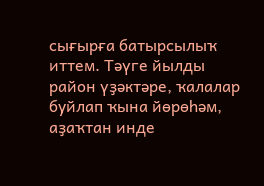сығырға батырсылыҡ иттем. Тәүге йылды район үҙәктәре, ҡалалар буйлап ҡына йөрөһәм, аҙаҡтан инде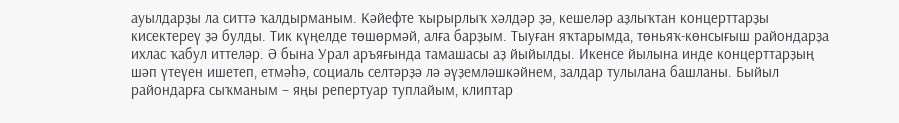ауылдарҙы ла ситтә ҡалдырманым. Кәйефте ҡырырлыҡ хәлдәр ҙә, кешеләр аҙлыҡтан концерттарҙы кисектереү ҙә булды. Тик күңелде төшөрмәй, алға барҙым. Тыуған яҡтарымда, төньяҡ-көнсығыш райондарҙа ихлас ҡабул иттеләр. Ә бына Урал аръяғында тамашасы аҙ йыйылды. Икенсе йылына инде концерттарҙың шәп үтеүен ишетеп, етмәһә, социаль селтәрҙә лә әүҙемләшкәйнем, залдар тулылана башланы. Быйыл райондарға сыҡманым – яңы репертуар туплайым, клиптар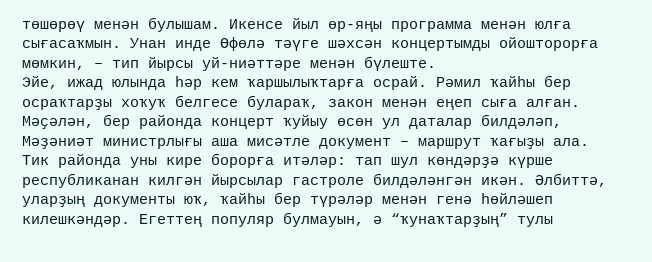төшөрөү менән булышам. Икенсе йыл өр-яңы программа менән юлға сығасаҡмын. Унан инде Өфөлә тәүге шәхсән концертымды ойошторорға мөмкин, – тип йырсы уй-ниәттәре менән бүлеште.
Эйе, ижад юлында һәр кем ҡаршылыҡтарға осрай. Рәмил ҡайһы бер осраҡтарҙы хоҡуҡ белгесе булараҡ, закон менән еңеп сыға алған. Мәҫәлән, бер районда концерт ҡуйыу өсөн ул даталар билдәләп, Мәҙәниәт министрлығы аша мисәтле документ – маршрут ҡағыҙы ала. Тик районда уны кире борорға итәләр: тап шул көндәрҙә күрше республиканан килгән йырсылар гастроле билдәләнгән икән. Әлбиттә, уларҙың документы юҡ, ҡайһы бер түрәләр менән генә һөйләшеп килешкәндәр. Егеттең популяр булмауын, ә “ҡунаҡтарҙың” тулы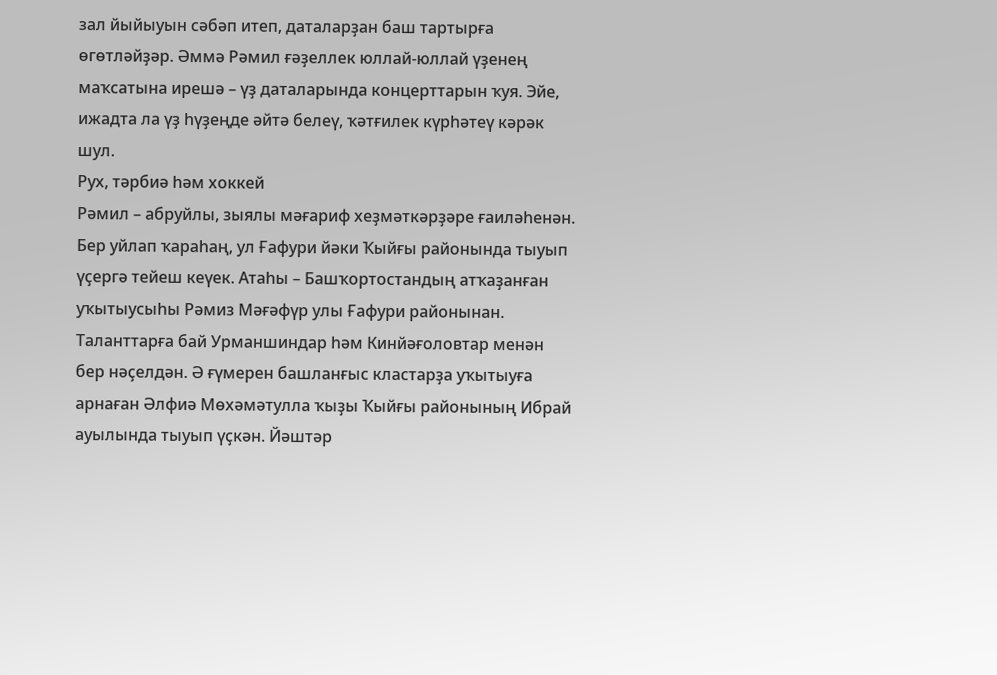зал йыйыуын сәбәп итеп, даталарҙан баш тартырға өгөтләйҙәр. Әммә Рәмил ғәҙеллек юллай-юллай үҙенең маҡсатына ирешә – үҙ даталарында концерттарын ҡуя. Эйе, ижадта ла үҙ һүҙеңде әйтә белеү, ҡәтғилек күрһәтеү кәрәк шул.
Рух, тәрбиә һәм хоккей
Рәмил – абруйлы, зыялы мәғариф хеҙмәткәрҙәре ғаиләһенән. Бер уйлап ҡараһаң, ул Ғафури йәки Ҡыйғы районында тыуып үҫергә тейеш кеүек. Атаһы – Башҡортостандың атҡаҙанған уҡытыусыһы Рәмиз Мәғәфүр улы Ғафури районынан. Таланттарға бай Урманшиндар һәм Кинйәғоловтар менән бер нәҫелдән. Ә ғүмерен башланғыс кластарҙа уҡытыуға арнаған Әлфиә Мөхәмәтулла ҡыҙы Ҡыйғы районының Ибрай ауылында тыуып үҫкән. Йәштәр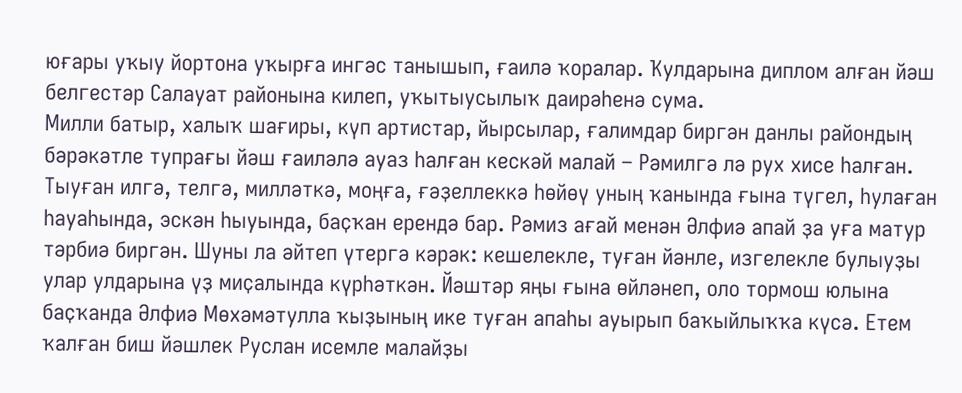юғары уҡыу йортона уҡырға ингәс танышып, ғаилә ҡоралар. Ҡулдарына диплом алған йәш белгестәр Салауат районына килеп, уҡытыусылыҡ даирәһенә сума.
Милли батыр, халыҡ шағиры, күп артистар, йырсылар, ғалимдар биргән данлы райондың бәрәкәтле тупрағы йәш ғаиләлә ауаз һалған кескәй малай – Рәмилгә лә рух хисе һалған. Тыуған илгә, телгә, милләткә, моңға, ғәҙеллеккә һөйөү уның ҡанында ғына түгел, һулаған һауаһында, эскән һыуында, баҫҡан ерендә бар. Рәмиз ағай менән Әлфиә апай ҙа уға матур тәрбиә биргән. Шуны ла әйтеп үтергә кәрәк: кешелекле, туған йәнле, изгелекле булыуҙы улар улдарына үҙ миҫалында күрһәткән. Йәштәр яңы ғына өйләнеп, оло тормош юлына баҫҡанда Әлфиә Мөхәмәтулла ҡыҙының ике туған апаһы ауырып баҡыйлыҡҡа күсә. Етем ҡалған биш йәшлек Руслан исемле малайҙы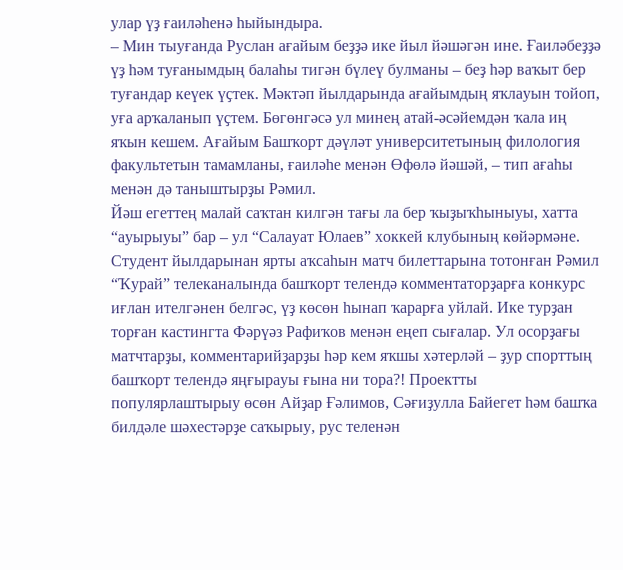улар үҙ ғаиләһенә һыйындыра.
– Мин тыуғанда Руслан ағайым беҙҙә ике йыл йәшәгән ине. Ғаиләбеҙҙә үҙ һәм туғанымдың балаһы тигән бүлеү булманы – беҙ һәр ваҡыт бер туғандар кеүек үҫтек. Мәктәп йылдарында ағайымдың яҡлауын тойоп, уға арҡаланып үҫтем. Бөгөнгәсә ул минең атай-әсәйемдән ҡала иң яҡын кешем. Ағайым Башҡорт дәүләт университетының филология факультетын тамамланы, ғаиләһе менән Өфөлә йәшәй, – тип ағаһы менән дә таныштырҙы Рәмил.
Йәш егеттең малай саҡтан килгән тағы ла бер ҡыҙыҡһыныуы, хатта “ауырыуы” бар – ул “Салауат Юлаев” хоккей клубының көйәрмәне. Студент йылдарынан ярты аҡсаһын матч билеттарына тотонған Рәмил “Ҡурай” телеканалында башҡорт телендә комментаторҙарға конкурс иғлан ителгәнен белгәс, үҙ көсөн һынап ҡарарға уйлай. Ике турҙан торған кастингта Фәрүәз Рафиҡов менән еңеп сығалар. Ул осорҙағы матчтарҙы, комментарийҙарҙы һәр кем яҡшы хәтерләй – ҙур спорттың башҡорт телендә яңғырауы ғына ни тора?! Проектты популярлаштырыу өсөн Айҙар Ғәлимов, Сәғиҙулла Байегет һәм башҡа билдәле шәхестәрҙе саҡырыу, рус теленән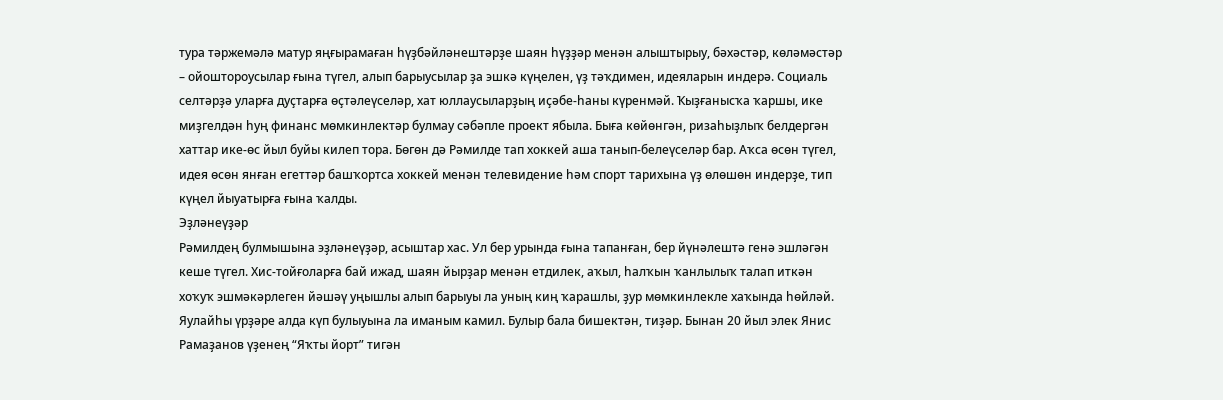тура тәржемәлә матур яңғырамаған һүҙбәйләнештәрҙе шаян һүҙҙәр менән алыштырыу, бәхәстәр, көләмәстәр – ойоштороусылар ғына түгел, алып барыусылар ҙа эшкә күңелен, үҙ тәҡдимен, идеяларын индерә. Социаль селтәрҙә уларға дуҫтарға өҫтәлеүселәр, хат юллаусыларҙың иҫәбе-һаны күренмәй. Ҡыҙғанысҡа ҡаршы, ике миҙгелдән һуң финанс мөмкинлектәр булмау сәбәпле проект ябыла. Быға көйөнгән, ризаһыҙлыҡ белдергән хаттар ике-өс йыл буйы килеп тора. Бөгөн дә Рәмилде тап хоккей аша танып-белеүселәр бар. Аҡса өсөн түгел, идея өсөн янған егеттәр башҡортса хоккей менән телевидение һәм спорт тарихына үҙ өлөшөн индерҙе, тип күңел йыуатырға ғына ҡалды.
Эҙләнеүҙәр
Рәмилдең булмышына эҙләнеүҙәр, асыштар хас. Ул бер урында ғына тапанған, бер йүнәлештә генә эшләгән кеше түгел. Хис-тойғоларға бай ижад, шаян йырҙар менән етдилек, аҡыл, һалҡын ҡанлылыҡ талап иткән хоҡуҡ эшмәкәрлеген йәшәү уңышлы алып барыуы ла уның киң ҡарашлы, ҙур мөмкинлекле хаҡында һөйләй. Яулайһы үрҙәре алда күп булыуына ла иманым камил. Булыр бала бишектән, тиҙәр. Бынан 20 йыл элек Янис Рамаҙанов үҙенең “Яҡты йорт” тигән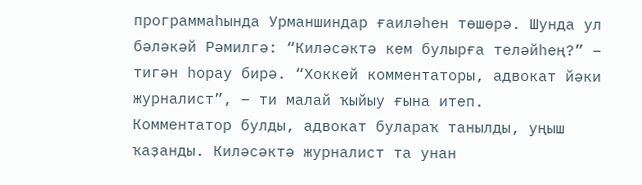программаһында Урманшиндар ғаиләһен төшөрә. Шунда ул бәләкәй Рәмилгә: “Киләсәктә кем булырға теләйһең?” – тигән һорау бирә. “Хоккей комментаторы, адвокат йәки журналист”, – ти малай ҡыйыу ғына итеп.
Комментатор булды, адвокат булараҡ танылды, уңыш ҡаҙанды. Киләсәктә журналист та унан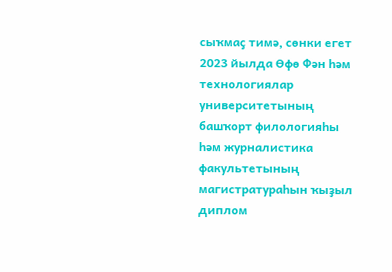сыҡмаҫ тимә, сөнки егет 2023 йылда Өфө Фән һәм технологиялар университетының башҡорт филологияһы һәм журналистика факультетының магистратураһын ҡыҙыл диплом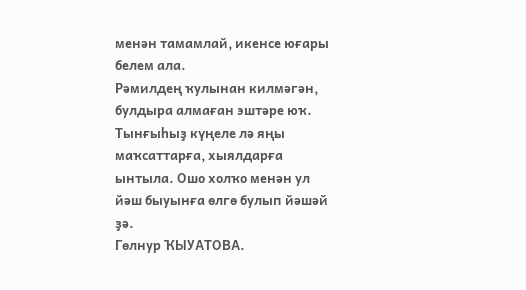менән тамамлай, икенсе юғары белем ала.
Рәмилдең ҡулынан килмәгән, булдыра алмаған эштәре юҡ. Тынғыһыҙ күңеле лә яңы маҡсаттарға, хыялдарға ынтыла. Ошо холҡо менән ул йәш быуынға өлгө булып йәшәй ҙә.
Гөлнур ҠЫУАТОВА.